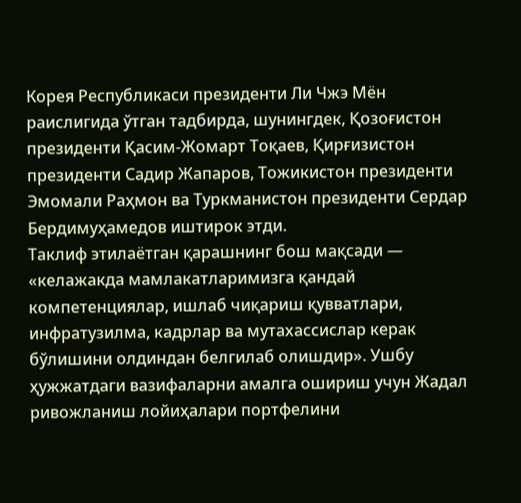Корея Республикаси президенти Ли Чжэ Мён раислигида ўтган тадбирда, шунингдек, Қозоғистон президенти Қасим-Жомарт Тоқаев, Қирғизистон президенти Садир Жапаров, Тожикистон президенти Эмомали Раҳмон ва Туркманистон президенти Сердар Бердимуҳамедов иштирок этди.
Таклиф этилаётган қарашнинг бош мақсади — «келажакда мамлакатларимизга қандай компетенциялар, ишлаб чиқариш қувватлари, инфратузилма, кадрлар ва мутахассислар керак бўлишини олдиндан белгилаб олишдир». Ушбу ҳужжатдаги вазифаларни амалга ошириш учун Жадал ривожланиш лойиҳалари портфелини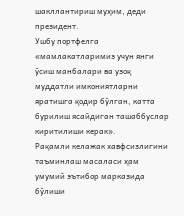шакллантириш муҳим, деди президент.
Ушбу портфелга «мамлакатларимиз учун янги ўсиш манбалари ва узоқ муддатли имкониятларни яратишга қодир бўлган, катта бурилиш ясайдиган ташаббуслар киритилиши керак».
Рақамли келажак хавфсизлигини таъминлаш масаласи ҳам умумий эътибор марказида бўлиши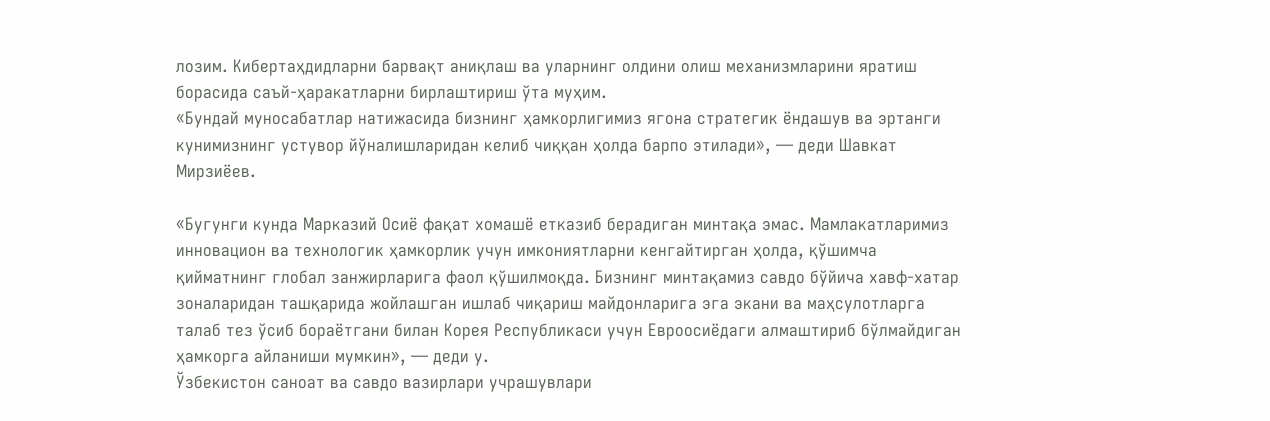лозим. Кибертаҳдидларни барвақт аниқлаш ва уларнинг олдини олиш механизмларини яратиш борасида саъй-ҳаракатларни бирлаштириш ўта муҳим.
«Бундай муносабатлар натижасида бизнинг ҳамкорлигимиз ягона стратегик ёндашув ва эртанги кунимизнинг устувор йўналишларидан келиб чиққан ҳолда барпо этилади», — деди Шавкат Мирзиёев.

«Бугунги кунда Марказий Осиё фақат хомашё етказиб берадиган минтақа эмас. Мамлакатларимиз инновацион ва технологик ҳамкорлик учун имкониятларни кенгайтирган ҳолда, қўшимча қийматнинг глобал занжирларига фаол қўшилмоқда. Бизнинг минтақамиз савдо бўйича хавф-хатар зоналаридан ташқарида жойлашган ишлаб чиқариш майдонларига эга экани ва маҳсулотларга талаб тез ўсиб бораётгани билан Корея Республикаси учун Евроосиёдаги алмаштириб бўлмайдиган ҳамкорга айланиши мумкин», — деди у.
Ўзбекистон саноат ва савдо вазирлари учрашувлари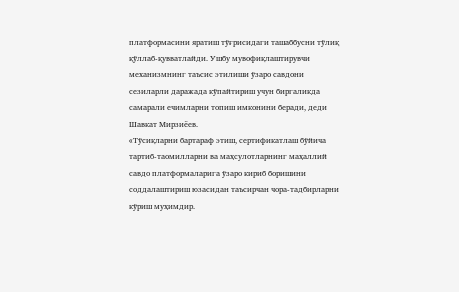платформасини яратиш тўғрисидаги ташаббусни тўлиқ қўллаб-қувватлайди. Ушбу мувофиқлаштирувчи механизмнинг таъсис этилиши ўзаро савдони сезиларли даражада кўпайтириш учун биргаликда самарали ечимларни топиш имконини беради, деди Шавкат Мирзиёев.
«Тўсиқларни бартараф этиш, сертификатлаш бўйича тартиб-таомилларни ва маҳсулотларнинг маҳаллий савдо платформаларига ўзаро кириб боришини соддалаштириш юзасидан таъсирчан чора-тадбирларни кўриш муҳимдир.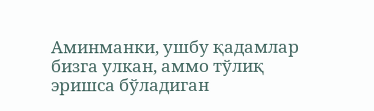Аминманки, ушбу қадамлар бизга улкан, аммо тўлиқ эришса бўладиган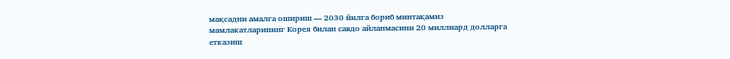мақсадни амалга ошириш — 2030 йилга бориб минтақамиз мамлакатларининг Корея билан савдо айланмасини 20 миллиард долларга етказиш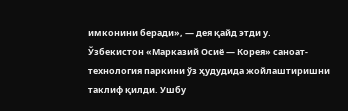имконини беради», — дея қайд этди у.
Ўзбекистон «Марказий Осиё — Корея» саноат-технология паркини ўз ҳудудида жойлаштиришни таклиф қилди. Ушбу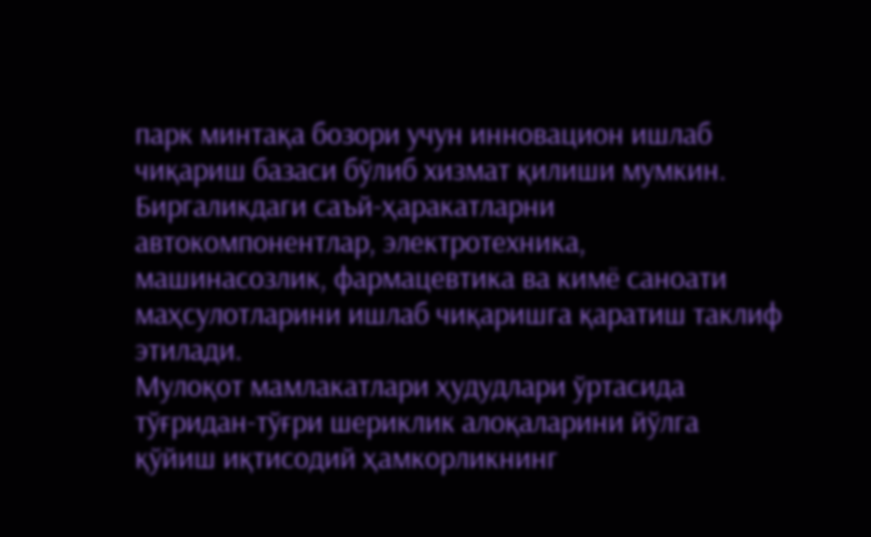парк минтақа бозори учун инновацион ишлаб чиқариш базаси бўлиб хизмат қилиши мумкин.
Биргаликдаги саъй-ҳаракатларни автокомпонентлар, электротехника, машинасозлик, фармацевтика ва кимё саноати маҳсулотларини ишлаб чиқаришга қаратиш таклиф этилади.
Мулоқот мамлакатлари ҳудудлари ўртасида тўғридан-тўғри шериклик алоқаларини йўлга қўйиш иқтисодий ҳамкорликнинг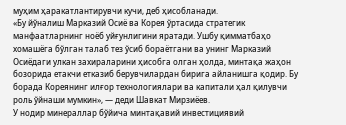муҳим ҳаракатлантирувчи кучи, деб ҳисобланади.
«Бу йўналиш Марказий Осиё ва Корея ўртасида стратегик манфаатларнинг ноёб уйғунлигини яратади. Ушбу қимматбаҳо хомашёга бўлган талаб тез ўсиб бораётгани ва унинг Марказий Осиёдаги улкан захираларини ҳисобга олган ҳолда, минтақа жаҳон бозорида етакчи етказиб берувчилардан бирига айланишга қодир. Бу борада Кореянинг илғор технологиялари ва капитали ҳал қилувчи роль ўйнаши мумкин», — деди Шавкат Мирзиёев.
У нодир минераллар бўйича минтақавий инвестициявий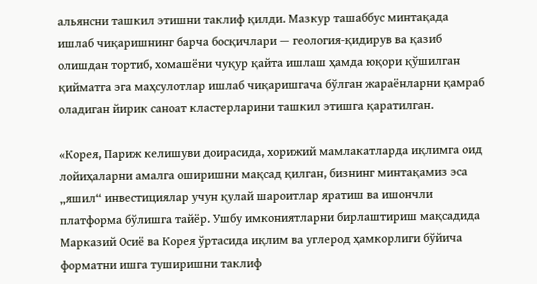альянсни ташкил этишни таклиф қилди. Мазкур ташаббус минтақада ишлаб чиқаришнинг барча босқичлари — геология-қидирув ва қазиб олишдан тортиб, хомашёни чуқур қайта ишлаш ҳамда юқори қўшилган қийматга эга маҳсулотлар ишлаб чиқаришгача бўлган жараёнларни қамраб оладиган йирик саноат кластерларини ташкил этишга қаратилган.

«Корея, Париж келишуви доирасида, хорижий мамлакатларда иқлимга оид лойиҳаларни амалга оширишни мақсад қилган, бизнинг минтақамиз эса „яшил“ инвестициялар учун қулай шароитлар яратиш ва ишончли платформа бўлишга тайёр. Ушбу имкониятларни бирлаштириш мақсадида Марказий Осиё ва Корея ўртасида иқлим ва углерод ҳамкорлиги бўйича форматни ишга туширишни таклиф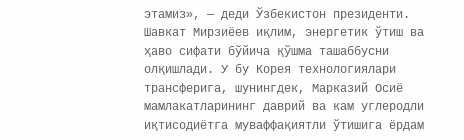этамиз», — деди Ўзбекистон президенти.
Шавкат Мирзиёев иқлим, энергетик ўтиш ва ҳаво сифати бўйича қўшма ташаббусни олқишлади. У бу Корея технологиялари трансферига, шунингдек, Марказий Осиё мамлакатларининг даврий ва кам углеродли иқтисодиётга муваффақиятли ўтишига ёрдам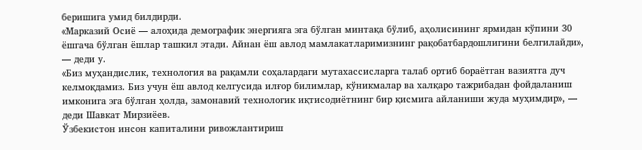беришига умид билдирди.
«Марказий Осиё — алоҳида демографик энергияга эга бўлган минтақа бўлиб, аҳолисининг ярмидан кўпини 30 ёшгача бўлган ёшлар ташкил этади. Aйнан ёш авлод мамлакатларимизнинг рақобатбардошлигини белгилайди», — деди у.
«Биз муҳандислик, технология ва рақамли соҳалардаги мутахассисларга талаб ортиб бораётган вазиятга дуч келмоқдамиз. Биз учун ёш авлод келгусида илғор билимлар, кўникмалар ва халқаро тажрибадан фойдаланиш имконига эга бўлган ҳолда, замонавий технологик иқтисодиётнинг бир қисмига айланиши жуда муҳимдир», — деди Шавкат Мирзиёев.
Ўзбекистон инсон капиталини ривожлантириш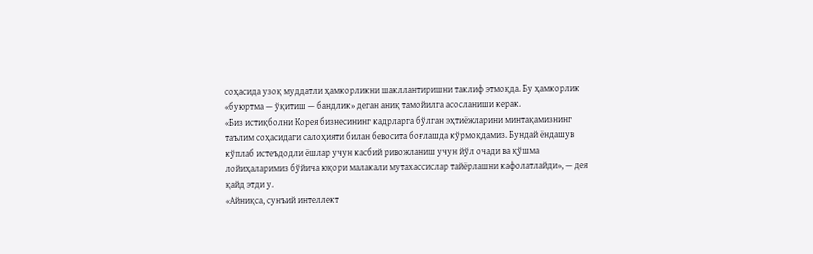соҳасида узоқ муддатли ҳамкорликни шакллантиришни таклиф этмоқда. Бу ҳамкорлик «буюртма — ўқитиш — бандлик» деган аниқ тамойилга асосланиши керак.
«Биз истиқболни Корея бизнесининг кадрларга бўлган эҳтиёжларини минтақамизнинг таълим соҳасидаги салоҳияти билан бевосита боғлашда кўрмоқдамиз. Бундай ёндашув кўплаб истеъдодли ёшлар учун касбий ривожланиш учун йўл очади ва қўшма лойиҳаларимиз бўйича юқори малакали мутахассислар тайёрлашни кафолатлайди», — дея қайд этди у.
«Айниқса, сунъий интеллект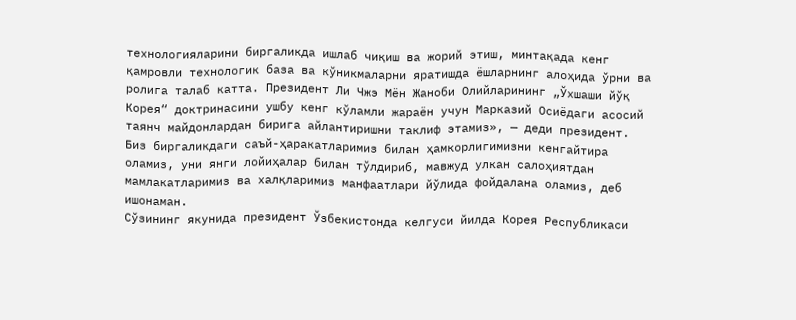технологияларини биргаликда ишлаб чиқиш ва жорий этиш, минтақада кенг қамровли технологик база ва кўникмаларни яратишда ёшларнинг алоҳида ўрни ва ролига талаб катта. Президент Ли Чжэ Мён Жаноби Олийларининг „Ўхшаши йўқ Корея“ доктринасини ушбу кенг кўламли жараён учун Марказий Осиёдаги асосий таянч майдонлардан бирига айлантиришни таклиф этамиз», — деди президент.
Биз биргаликдаги саъй-ҳаракатларимиз билан ҳамкорлигимизни кенгайтира оламиз, уни янги лойиҳалар билан тўлдириб, мавжуд улкан салоҳиятдан мамлакатларимиз ва халқларимиз манфаатлари йўлида фойдалана оламиз, деб ишонаман.
Сўзининг якунида президент Ўзбекистонда келгуси йилда Корея Республикаси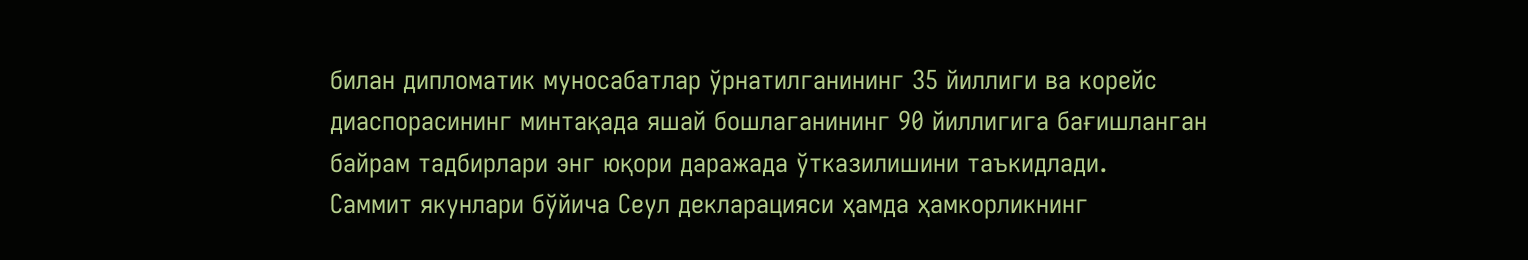билан дипломатик муносабатлар ўрнатилганининг 35 йиллиги ва корейс диаспорасининг минтақада яшай бошлаганининг 90 йиллигига бағишланган байрам тадбирлари энг юқори даражада ўтказилишини таъкидлади.
Саммит якунлари бўйича Сеул декларацияси ҳамда ҳамкорликнинг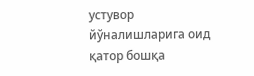устувор йўналишларига оид қатор бошқа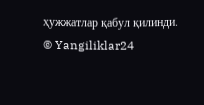ҳужжатлар қабул қилинди.
© Yangiliklar24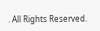. All Rights Reserved.